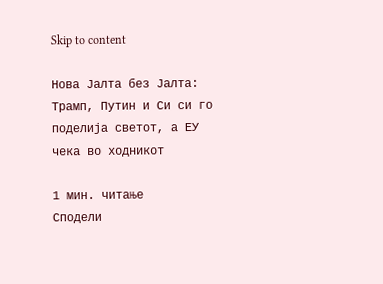Skip to content

Нова Јалта без Јалта: Трамп, Путин и Си си го поделија светот, а ЕУ чека во ходникот

1 мин. читање
Сподели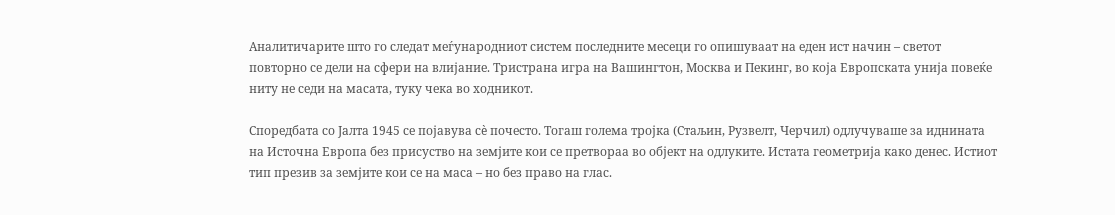Аналитичарите што го следат меѓународниот систем последните месеци го опишуваат на еден ист начин – светот повторно се дели на сфери на влијание. Тристрана игра на Вашингтон, Москва и Пекинг, во која Европската унија повеќе ниту не седи на масата, туку чека во ходникот.

Споредбата со Јалта 1945 се појавува сè почесто. Тогаш голема тројка (Стаљин, Рузвелт, Черчил) одлучуваше за иднината на Источна Европа без присуство на земјите кои се претвораа во објект на одлуките. Истата геометрија како денес. Истиот тип презив за земјите кои се на маса – но без право на глас.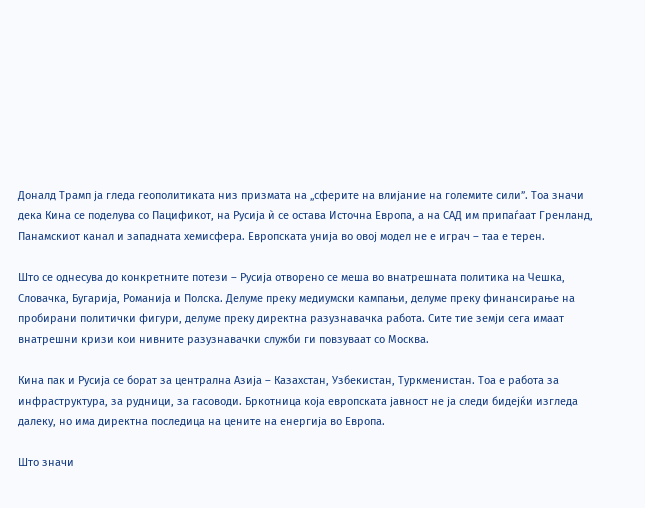Доналд Трамп ја гледа геополитиката низ призмата на „сферите на влијание на големите сили”. Тоа значи дека Кина се поделува со Пацификот, на Русија ѝ се остава Источна Европа, а на САД им припаѓаат Гренланд, Панамскиот канал и западната хемисфера. Европската унија во овој модел не е играч – таа е терен.

Што се однесува до конкретните потези – Русија отворено се меша во внатрешната политика на Чешка, Словачка, Бугарија, Романија и Полска. Делуме преку медиумски кампањи, делуме преку финансирање на пробирани политички фигури, делуме преку директна разузнавачка работа. Сите тие земји сега имаат внатрешни кризи кои нивните разузнавачки служби ги повзуваат со Москва.

Кина пак и Русија се борат за централна Азија – Казахстан, Узбекистан, Туркменистан. Тоа е работа за инфраструктура, за рудници, за гасоводи. Бркотница која европската јавност не ја следи бидејќи изгледа далеку, но има директна последица на цените на енергија во Европа.

Што значи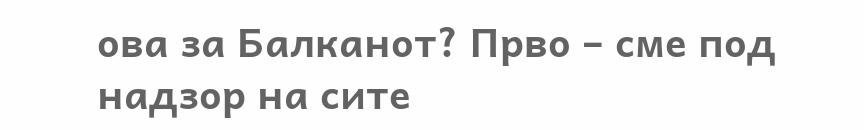ова за Балканот? Прво – сме под надзор на сите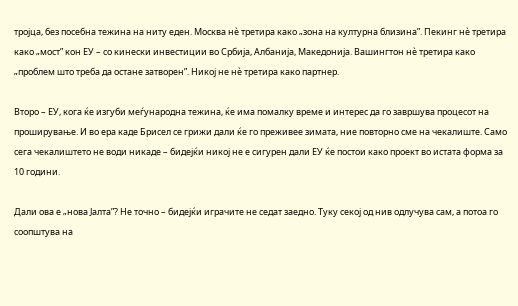тројца, без посебна тежина на ниту еден. Москва нè третира како „зона на културна близина”. Пекинг нè третира како „мост” кон ЕУ – со кинески инвестиции во Србија, Албанија, Македонија. Вашингтон нè третира како „проблем што треба да остане затворен”. Никој не нè третира како партнер.

Второ – ЕУ, кога ќе изгуби меѓународна тежина, ќе има помалку време и интерес да го завршува процесот на проширување. И во ера каде Брисел се грижи дали ќе го преживее зимата, ние повторно сме на чекалиште. Само сега чекалиштето не води никаде – бидејќи никој не е сигурен дали ЕУ ќе постои како проект во истата форма за 10 години.

Дали ова е „нова Јалта”? Не точно – бидејќи играчите не седат заедно. Туку секој од нив одлучува сам, а потоа го соопштува на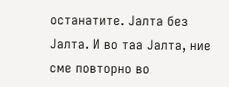останатите. Јалта без Јалта. И во таа Јалта, ние сме повторно во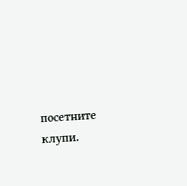посетните клупи.